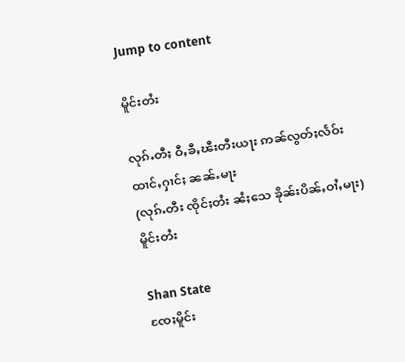Jump to content

မိူင်းတႆး

လုၵ်ႉတီႈ ဝီႇၶီႇၽီးတီးယႃး ဢၼ်လွတ်ႈလႅဝ်းထၢင်ႇႁၢင်ႈ ၼၼ်ႉမႃး
(လုၵ်ႉတီး ၸိုင်ႈတႆး ၼႆႈသေ ၶိုၼ်းပိၼ်ႇဝၢႆႇမႃး)
မိူင်းတႆး

Shan State
ၸႄႈမိူင်း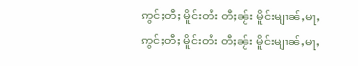ဢွင်ႈတီႈ မိူင်းတႆး တီႈၼႂ်း မိူင်းမျၢၼ်ႇမႃႇ
ဢွင်ႈတီႈ မိူင်းတႆး တီႈၼႂ်း မိူင်းမျၢၼ်ႇမႃႇ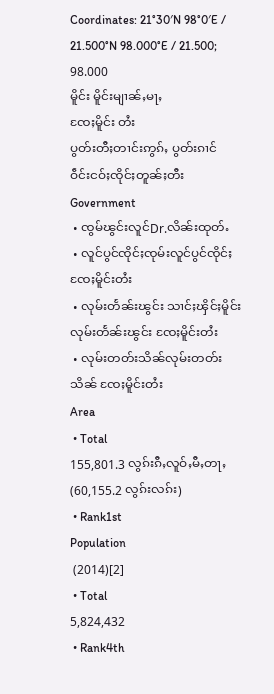Coordinates: 21°30′N 98°0′E / 21.500°N 98.000°E / 21.500; 98.000
မိူင်း မိူင်းမျၢၼ်ႇမႃႇ
ၸႄႈမိူင်း တႆး
ပွတ်းတီႈတၢင်းဢွၵ်ႇ ပွတ်းၵၢင်
ဝဵင်းငဝ်ႈၸိုင်ႈတူၼ်ႈတီး
Government
 • ၸွမ်ၽွင်းလူင်Dr.လိၼ်းထုတ်ႉ
 • လူင်ပွင်ၸိုင်ႈၸုမ်းလူင်ပွင်ၸိုင်ႈ ၸႄႈမိူင်းတႆး
 • လုမ်းတႅၼ်းၽွင်း သၢင်ႈၾိင်ႈမိူင်းလုမ်းတႅၼ်းၽွင်း ၸႄႈမိူင်းတႆး
 • လုမ်းတတ်းသိၼ်လုမ်းတတ်းသိၼ် ၸႄႈမိူင်းတႆး
Area
 • Total
155,801.3 လွၵ်းၵီႇလူဝ်ႇမီႇတႃႇ (60,155.2 လွၵ်းလၵ်း)
 • Rank1st
Population
 (2014)[2]
 • Total
5,824,432
 • Rank4th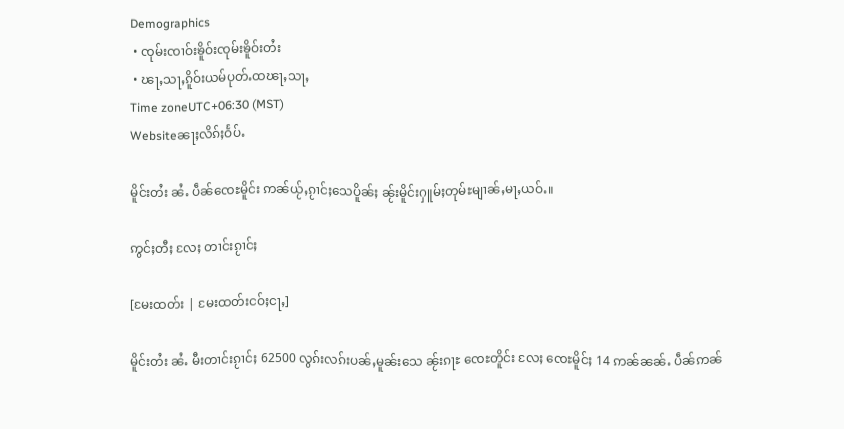Demographics
 • ၸုမ်းၸၢဝ်းၶိူဝ်းၸုမ်းၶိူဝ်းတႆး
 • ၽႃႇသႃႇၵိူဝ်းယမ်ပုတ်ႉထၽႃႇသႃႇ
Time zoneUTC+06:30 (MST)
Websiteၼႃႈလိၵ်ႈဝႅပ်ႉ

မိူင်းတႆး ၼႆႉ ပဵၼ်ၸေႊမိူင်း ဢၼ်ယႂ်ႇၵႂၢင်ႈသေပိူၼ်ႈ ၼႂ်းမိူင်းႁူမ်ႈတုမ်ႊမျၢၼ်ႇမႃႇယဝ်ႉ။

ဢွင်ႈတီႈ လႄႈ တၢင်းၵႂၢင်ႈ

[မႄးထတ်း | မႄးထတ်းငဝ်ႈငႃႇ]

မိူင်းတႆး ၼႆႉ မီးတၢင်းၵႂၢင်ႈ 62500 လွၵ်းလၵ်းပၼ်ႇမူၼ်းသေ ၼႂ်းၵႃႊ ၸေႊတိူင်း လႄႈ ၸေႊမိူင်ႈ 14 ဢၼ်ၼၼ်ႉ ပဵၼ်ဢၼ်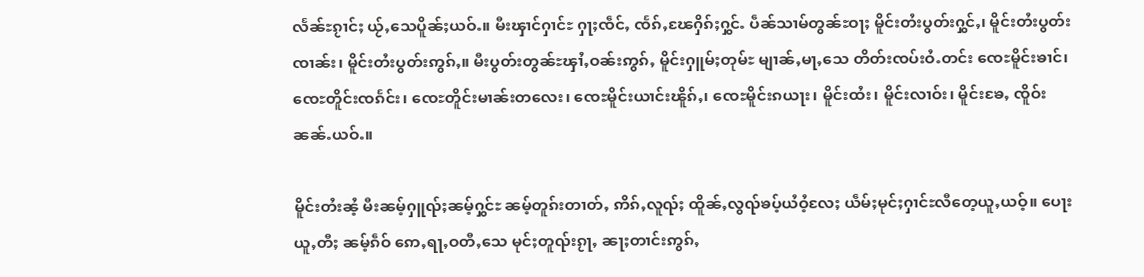လႅၼ်ႊၵႂၢင်ႈ ယႂ်ႇသေပိူၼ်ႈယဝ်ႉ။ မီးၾၢင်ႁၢင်ႊ ႁႃႈၸဵင်ႇ ၸႅၵ်ႇၽႄႁိၵ်ႈႁွင်ႉ ပဵၼ်သၢမ်တွၼ်ႊဝႃႈ မိူင်းတႆးပွတ်းႁွင်ႇ၊ မိူင်းတႆးပွတ်းၸၢၼ်း၊ မိူင်းတႆးပွတ်းဢွၵ်ႇ။ မီးပွတ်းတွၼ်ႊၾၢႆႇဝၼ်းဢွၵ်ႇ မိူင်းႁူမ်ႈတုမ်ႊ မျၢၼ်ႇမႃႇသေ တိတ်းၸပ်းဝႆႉတင်း ၸေႊမိူင်းၶၢင်၊ ၸေႊတိူင်းၸၵႅင်း၊ ၸေႊတိူင်းမၢၼ်းတလေး၊ ၸေႊမိူင်းယၢင်းၽိူၵ်ႇ၊ ၸေႊမိူင်းၵယႃး၊ မိူင်းထႆး၊ မိူင်းလၢဝ်း၊ မိူင်းၶႄႇ ၸိူဝ်းၼၼ်ႉယဝ်ႉ။

မိူင်းတႆးၼႆ့ မီးၼမ့်ႁူၺ်ႈၼမ့်ႁွင်ႊ ၼမ့်တူၵ်းတၢတ်ႇ ဢိၵ်ႇလူၺ်ႈ ထိူၼ်ႇလွၺ်ၶပ့်ယႆဝႆ့လႄႈ ယဵမ်ႈမုင်ႈႁၢင်ႊလီတေ့ယူႇယဝ့်။ ပေႃးယူႇတီႈ ၼမ့်ၵဵဝ် ဢေႇရႃႇဝတီႇသေ မုင်ႈတူၺ်းၵႂႃႇ ၼႃႈတၢင်းဢွၵ်ႇ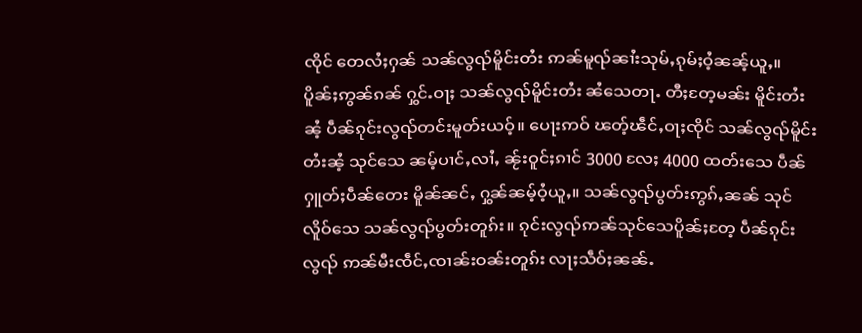ၸိုင် တေလႆႈႁၼ် သၼ်လွၺ်မိူင်းတႆး ဢၼ်မူၺ်ၼၢႆးသုမ်ႇၵုမ်ႈဝႆ့ၼၼ့်ယူႇ။ ပိူၼ်ႈဢွၼ်ၵၼ် ႁွင်ႉဝႃႈ သၼ်လွၺ်မိူင်းတႆး ၼႆသေတႃႉ တီႈတႄ့မၼ်း မိူင်းတႆးၼႆ့ ပဵၼ်ၵုင်းလွၺ်တင်းမူတ်းယဝ့်။ ပေႃးဢဝ် ၽတ့်ၽဵင်ႇဝႃႈၸိုင် သၼ်လွၺ်မိူင်းတႆးၼႆ့ သုင်သေ ၼမ့်ပၢင်ႇလၢႆႇ ၼႂ်းဝူင်ႈၵၢင် 3000 လႄႈ 4000 ထတ်းသေ ပဵၼ်ႁူတ်ႈပဵၼ်တေး မိူၼ်ၼင်ႇ ႁွၼ်ၼမ့်ဝႆ့ယူႇ။ သၼ်လွၺ်ပွတ်းဢွၵ်ႇၼၼ် သုင်လိူဝ်သေ သၼ်လွၺ်ပွတ်းတူၵ်း။ ၵုင်းလွၺ်ဢၼ်သုင်သေပိူၼ်ႈတႄ့ ပဵၼ်ၵုင်းလွၺ် ဢၼ်မီးၸဵင်ႇၸၢၼ်းဝၼ်းတူၵ်း လႃႈသဵဝ်ႈၼၼ်ႉ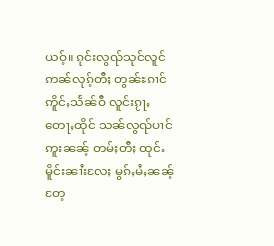ယဝ့်။ ၵုင်းလွၺ်သုင်လူင် ဢၼ်လုၵ့်တီႈ တွၼ်ႊၵၢင် ဢိူင်ႇသႅၼ်ဝီ လူင်းၵႂႃႇ တေႃႇထိုင် သၼ်လွၺ်ပၢင်ဢူးၼၼ့် တမ်ႈတီႈ ထုင်ႉမိူင်းၼၢႆးလႄႈ မွၵ်ႇမႆႇၼၼ့်တႄ့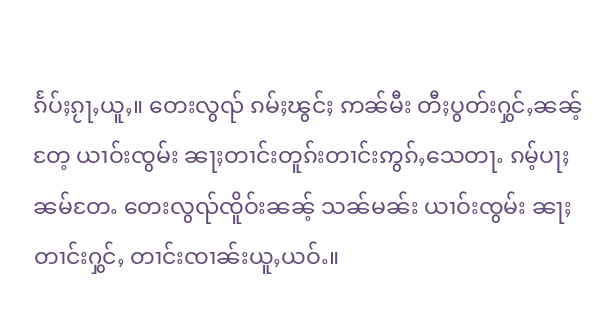ၵႅပ်ႈၵႂႃႇယူႇ။ တေးလွၺ် ၵမ်ႈၽွင်ႈ ဢၼ်မီး တီႈပွတ်းႁွင်ႇၼၼ့်တႄ့ ယၢဝ်းၸွမ်း ၼႃႈတၢင်းတူၵ်းတၢင်းဢွၵ်ႇသေတႃႉ ၵမ့်ပႃႈၼမ်တႄႉ တေးလွၺ်ၸိူဝ်းၼၼ့် သၼ်မၼ်း ယၢဝ်းၸွမ်း ၼႃႈတၢင်းႁွင်ႇ တၢင်းၸၢၼ်းယူႇယဝ်ႉ။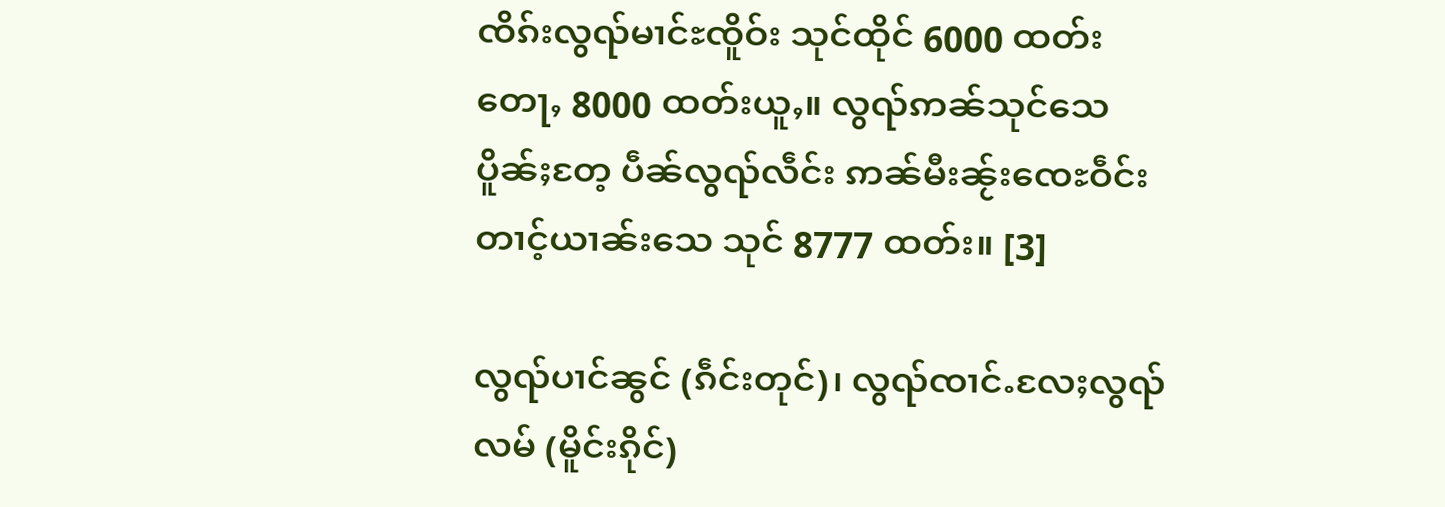ၸိၵ်းလွၺ်မၢင်ႊၸိူဝ်း သုင်ထိုင် 6000 ထတ်းတေႃႇ 8000 ထတ်းယူႇ။ လွၺ်ဢၼ်သုင်သေပိူၼ်ႈတႄ့ ပဵၼ်လွၺ်လဵင်း ဢၼ်မီးၼႂ်းၸေႊဝဵင်းတၢင့်ယၢၼ်းသေ သုင် 8777 ထတ်း။ [3]

လွၺ်ပၢင်ၼွင် (ၵဵင်းတုင်)၊ လွၺ်ၸၢင်ႉလႄႈလွၺ်လမ် (မိူင်းၵိုင်)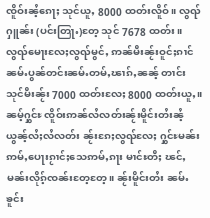ၸိူဝ်းၼႆ့ၵေႃႈ သုင်ယူႇ 8000 ထတ်းလိူဝ်။ လွၺ်ႁူၼ်း (ပင်းတြႃႉ)တႄ့ သုင် 7678 ထတ်း။ လွၺ်မေႃးလႄႈလွၺ်မွင်ႇ ဢၼ်မီးၼႂ်းဝူင်ႈၵၢင် ၼမ်ႉပွၼ်တင်းၼမ်ႉတမ်ႇၽၢၵ်ႇၼၼ့် တၢင်းသုင်မီးၼႂ်း 7000 ထတ်းလႄႈ 8000 ထတ်းယူႇ။ ၼမ့်ႁွင်ႊ ၸိူဝ်းဢၼ်လႆလတ်းၼႂ်းမိူင်းတႆးၼႆ့ ယွၼ့်လႆႈလႆလတ်း ၼႂ်းၵႄႈလွၺ်လႄႈ ႁွင်ႊမၼ်း ဢမ်ႇပေႃးၵႂၢင်ႈသေဢမ်ႇၵႃး မၢင်ႊတီႈ ၽင်ႇမၼ်းလိုၵ့်ၸၼ်းတႄ့တႄ့။ ၼႂ်းမိူင်းတႆး ၼမ်ႉၶူင်း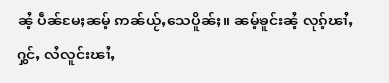ၼႆ့ ပဵၼ်မႄႈၼမ့် ဢၼ်ယႂ်ႇသေပိူၼ်ႈ။ ၼမ့်ၶူင်းၼႆ့ လုၵ့်ၽၢႆႇႁွင်ႇ လႆလူင်းၽၢႆႇ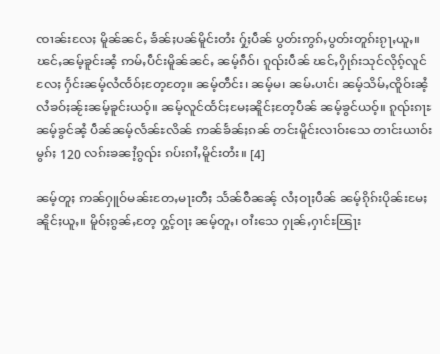ၸၢၼ်းလႄႈ မိူၼ်ၼင်ႇ ၶႅၼ်ႈပၼ်မိူင်းတႆး ႁႂ်ႈပဵၼ် ပွတ်းဢွၵ်ႇပွတ်းတူၵ်းၵႂႃႇယူႇ။ ၽင်ႇၼမ့်ၶူင်းၼႆ့ ဢမ်ႇပဵင်းမိူၼ်ၼင်ႇ ၼမ့်ၵဵဝ်၊ ၵူၺ်းပဵၼ် ၽင်ႇႁိုၵ်းသုင်လိုၵ့်လူင်လႄႈ ႁႅင်းၼမ့်လႆၸႅဝ်ႈတႄ့တႄ့။ ၼမ့်တဵင်း၊ ၼမ့်မ၊ ၼမ်ႉပၢင်၊ ၼမ့်သိမ်ႇၸိူဝ်းၼႆ့ လႆၶဝ်ႈၼႂ်းၼမ့်ၶူင်းယဝ့်။ ၼမ့်လူင်ထႅင်ႈမႄႈၼိူင်ႈတႄ့ပဵၼ် ၼမ့်ၶွင်ယဝ့်။ ၵူၺ်းၵႃႊ ၼမ့်ၶွင်ၼႆ့ ပဵၼ်ၼမ့်လႅၼ်ႊလိၼ် ဢၼ်ၶႅၼ်ႈၵၼ် တင်းမိူင်းလၢဝ်းသေ တၢင်းယၢဝ်း မွၵ်ႈ 120 လၵ်းၶၼၢႆ့ၵွၺ်း ၵပ်းၵၢႆႇမိူင်းတႆး။ [4]

ၼမ့်တူႈ ဢၼ်ႁူဝ်မၼ်းတႄႇမႃးတီႈ သႅၼ်ဝီၼၼ့် လႆႈဝႃႈပဵၼ် ၼမ့်ၵိုၵ်းပိုၼ်းမႄႈၼိူင်ႈယူႇ။ မိူဝ်ႈၵွၼ်ႇတႄ့ ႁွင့်ဝႃႈ ၼမ့်တူႇ၊ ဝၢႆးသေ ႁုၼ်ႇႁၢင်ႊၽြႃး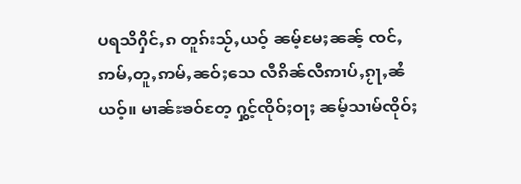ပရသိႁိင်ႇၵ တူၵ်းသႂ်ႇယဝ့် ၼမ့်မႄႈၼၼ့် ၸင်ႇဢမ်ႇတူႇဢမ်ႇၼဝ်ႈသေ လီၵိၼ်လီဢၢပ်ႇၵႂႃႇၼႆယဝ့်။ မၢၼ်ႊၶဝ်တႄ့ ႁွင့်ၸိုဝ်ႈဝႃႈ ၼမ့်သၢမ်ၸိုဝ်ႈ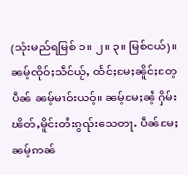(သုံးမည်ရမြစ် ၁။ ၂။ ၃။ မြစ်ငယ်)။ ၼမ့်ၸိုဝ်ႈသဵင်ယႂ်ႇ ထႅင်ႈမႄႈၼိူင်ႈတႄ့ပဵၼ် ၼမ့်မၢဝ်းယဝ့်။ ၼမ့်မႄႈၼႆ့ ႁိမ်းၽိတ်ႇမိူင်းတႆးၵွၺ်းသေတႃႉ ပဵၼ်မႄႈၼမ့်ဢၼ်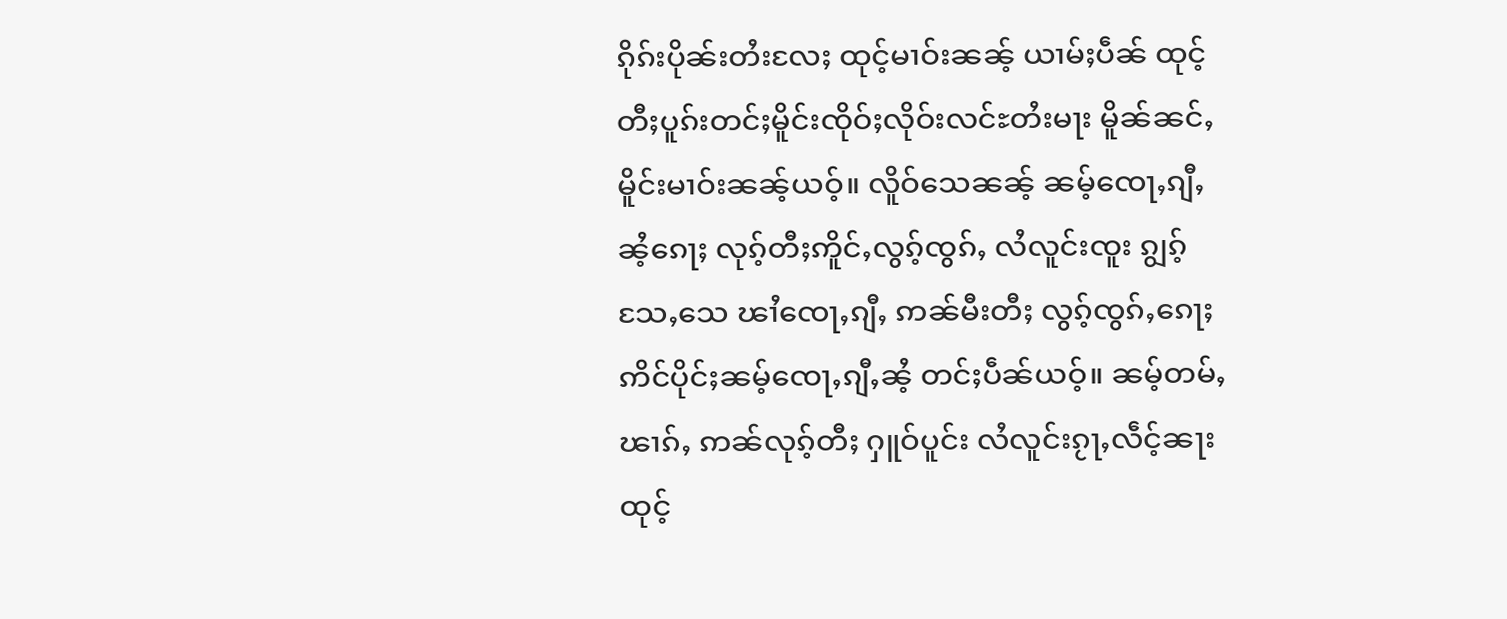ၵိုၵ်းပိုၼ်းတႆးလႄႈ ထုင့်မၢဝ်းၼၼ့် ယၢမ်ႈပဵၼ် ထုင့်တီႈပူၵ်းတင်ႈမိူင်းၸိုဝ်ႈလိုဝ်းလင်ႊတႆးမႃး မိူၼ်ၼင်ႇ မိူင်းမၢဝ်းၼၼ့်ယဝ့်။ လိူဝ်သေၼၼ့် ၼမ့်ၸေႃႇၵျီႇၼႆ့ၵေႃႈ လုၵ့်တီႈဢိူင်ႇလွၵ့်ၸွၵ်ႇ လႆလူင်းၸူး ၵျွၵ့်သႄႇသေ ၽၢႆၸေႃႇၵျီႇ ဢၼ်မီးတီႈ လွၵ့်ၸွၵ်ႇၵေႃႈ ဢိင်ပိုင်ႈၼမ့်ၸေႃႇၵျီႇၼႆ့ တင်ႈပဵၼ်ယဝ့်။ ၼမ့်တမ်ႇၽၢၵ်ႇ ဢၼ်လုၵ့်တီႈ ႁူဝ်ပူင်း လႆလူင်းၵႂႃႇလဵင့်ၼႃးထုင့်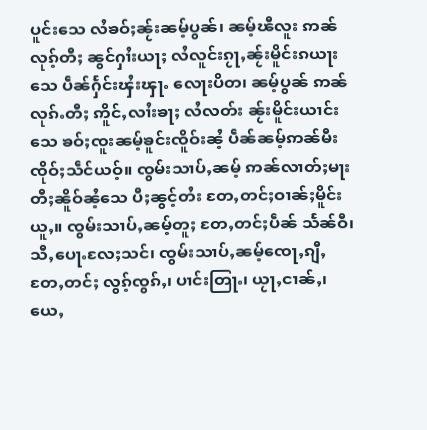ပူင်းသေ လႆၶဝ်ႈၼႂ်းၼမ့်ပွၼ်၊ ၼမ့်ၽီလူး ဢၼ်လုၵ့်တီႈ ၼွင်ႁၢႆးယႃႈ လႆလူင်းၵႂႃႇၼႂ်းမိူင်းၵယႃးသေ ပဵၼ်ႁႅင်းၾႆးၾႃႉ လေႃးပိတ၊ ၼမ့်ပွၼ် ဢၼ်လုၵ်ႉတီႈ ဢိူင်ႇလၢႆးၶႃႈ လႆလတ်း ၼႂ်းမိူင်းယၢင်းသေ ၶဝ်ႈၸူးၼမ့်ၶူင်းၸိူဝ်းၼႆ့ ပဵၼ်ၼမ့်ဢၼ်မီးၸိုဝ်ႈသဵင်ယဝ့်။ ၸွမ်းသၢပ်ႇၼမ့် ဢၼ်လၢတ်ႈမႃးတီႈၼိူဝ်ၼႆ့သေ ပီႈၼွင့်တႆး တႄႇတင်ႈဝၢၼ်ႈမိူင်းယူႇ။ ၸွမ်းသၢပ်ႇၼမ့်တူႈ တႄႇတင်ႈပဵၼ် သႅၼ်ဝီ၊ သီႇပေႃႉလႄႈသင်၊ ၸွမ်းသၢပ်ႇၼမ့်ၸေႃႇၵျီႇ တႄႇတင်ႈ လွၵ့်ၸွၵ်ႇ၊ ပၢင်းတြႃႉ၊ ယႂႃႇငၢၼ်ႇ၊ ယေႇ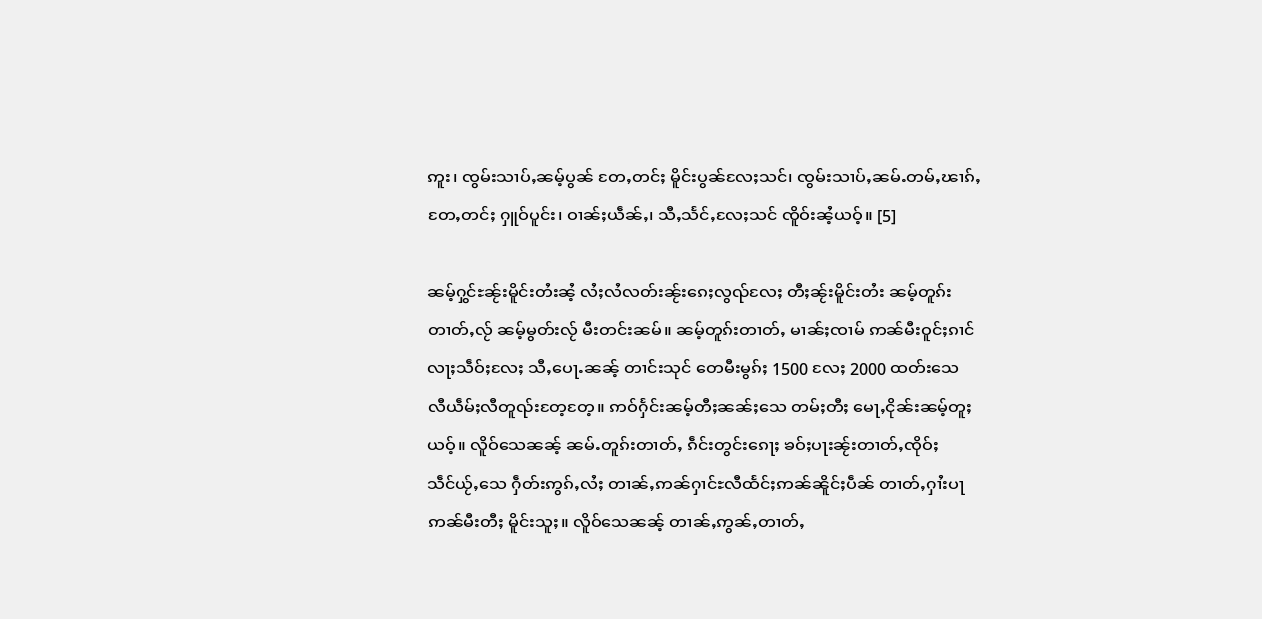ဢူး၊ ၸွမ်းသၢပ်ႇၼမ့်ပွၼ် တႄႇတင်ႈ မိူင်းပွၼ်လႄႈသင်၊ ၸွမ်းသၢပ်ႇၼမ်ႉတမ်ႇၽၢၵ်ႇ တႄႇတင်ႈ ႁူဝ်ပူင်း၊ ဝၢၼ်ႈယဵၼ်ႇ၊ သီႇသႅင်ႇလႄႈသင် ၸိူဝ်းၼႆ့ယဝ့်။ [5]

ၼမ့်ႁွင်ႊၼႂ်းမိူင်းတႆးၼႆ့ လႆႈလႆလတ်းၼႂ်းၵေႈလွၺ်လႄႈ တီႈၼႂ်းမိူင်းတႆး ၼမ့်တူၵ်းတၢတ်ႇလႂ် ၼမ့်မွတ်းလႂ် မီးတင်းၼမ်။ ၼမ့်တူၵ်းတၢတ်ႇ မၢၼ်ႈၸၢမ် ဢၼ်မီးဝူင်ႈၵၢင် လႃႈသဵဝ်ႈလႄႈ သီႇပေႃႉၼၼ့် တၢင်းသုင် တေမီးမွၵ်ႈ 1500 လႄႈ 2000 ထတ်းသေ လီယဵမ်ႈလီတူၺ်းတႄ့တႄ့။ ဢဝ်ႁႅင်းၼမ့်တီႈၼၼ်ႈသေ တမ်ႈတီႈ မေႃႇငိုၼ်းၼမ့်တူႈယဝ့်။ လိူဝ်သေၼၼ့် ၼမ်ႉတူၵ်းတၢတ်ႇ ၵဵင်းတွင်းၵေႃႈ ၶဝ်ႈပႃးၼႂ်းတၢတ်ႇၸိုဝ်ႈသဵင်ယႂ်ႇသေ ႁဵတ်းဢွၵ်ႇလႆႈ တၢၼ်ႇဢၼ်ႁၢင်ႊလီထႅင်ႈဢၼ်ၼိူင်ႈပဵၼ် တၢတ်ႇႁၢႆးပႃ ဢၼ်မီးတီႈ မိူင်းသူႈ။ လိူဝ်သေၼၼ့် တၢၼ်ႇဢွၼ်ႇတၢတ်ႇ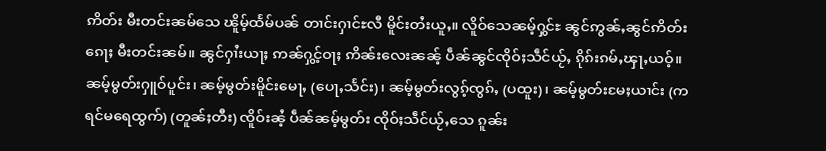ဢိတ်း မီးတင်းၼမ်သေ ၽိူမ့်ထႅမ်ပၼ် တၢင်းႁၢင်ႊလီ မိူင်းတႆးယူႇ။ လိူဝ်သေၼမ့်ႁွင်ႊ ၼွင်ဢွၼ်ႇၼွင်ဢိတ်းၵေႃႈ မီးတင်းၼမ်။ ၼွင်ႁၢႆးယႃႈ ဢၼ်ႁွင့်ဝႃႈ ဢိၼ်းလေးၼၼ့် ပဵၼ်ၼွင်ၸိုဝ်ႈသဵင်ယႂ်ႇ ၵိုၵ်းၵမ်ႇၾႃႇယဝ့်။ ၼမ့်မွတ်းႁူဝ်ပူင်း၊ ၼမ့်မွတ်းမိူင်းမေႃႇ (ပေႃႇသႅင်း)၊ ၼမ့်မွတ်းလွၵ့်ၸွၵ်ႇ (ပထူး)၊ ၼမ့်မွတ်းမႄႈယၢင်း (ကရင်မရေထွက်) (တူၼ်ႈတီး) ၸိူဝ်းၼႆ့ ပဵၼ်ၼမ့်မွတ်း ၸိုဝ်ႈသဵင်ယႂ်ႇသေ ၵူၼ်း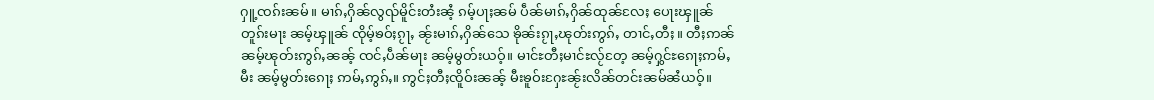ႁူ့ၸၵ်းၼမ်။ မၢၵ်ႇႁိၼ်လွၺ်မိူင်းတႆးၼႆ့ ၵမ့်ပႃႈၼမ် ပဵၼ်မၢၵ်ႇႁိၼ်ထုၼ်လႄႈ ပေႃးၾူၼ်တူၵ်းမႃး ၼမ့်ၾူၼ် ၸိုမ့်ၶဝ်ႈၵႂႃႇ ၼႂ်းမၢၵ်ႇႁိၼ်သေ ၶိုၼ်းၵႂႃႇၽုတ်းဢွၵ်ႇ တၢင်ႇတီႈ။ တီႈဢၼ် ၼမ့်ၽုတ်းဢွၵ်ႇၼၼ့် ၸင်ႇပဵၼ်မႃး ၼမ့်မွတ်းယဝ့်။ မၢင်ႊတီႈမၢင်ႊလႂ်တႄ့ ၼမ့်ႁွင်ႊၵေႃႈဢမ်ႇမီး ၼမ့်မွတ်းၵေႃႈ ဢမ်ႇဢွၵ်ႇ။ ဢွင်ႈတီႈၸိူဝ်းၼၼ့် မီးၶူဝ်းႁႄႊၼႂ်းလိၼ်တင်းၼမ်ၼႆယဝ့်။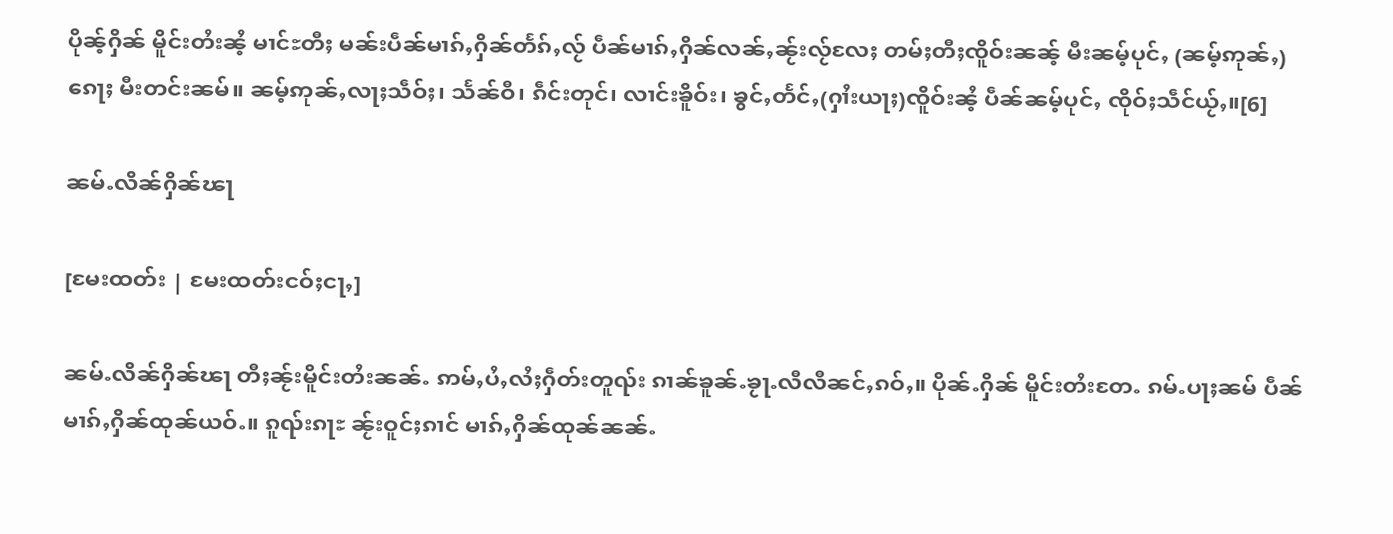ပိုၼ့်ႁိၼ် မိူင်းတႆးၼႆ့ မၢင်ႊတီႈ မၼ်းပဵၼ်မၢၵ်ႇႁိၼ်တႅၵ်ႇလႂ် ပဵၼ်မၢၵ်ႇႁိၼ်လၼ်ႇၼႂ်းလႂ်လႄႈ တမ်ႈတီႈၸိူဝ်းၼၼ့် မီးၼမ့်ပုင်ႇ (ၼမ့်ဢုၼ်ႇ) ၵေႃႈ မီးတင်းၼမ်။ ၼမ့်ဢုၼ်ႇလႃႈသဵဝ်ႈ၊ သႅၼ်ဝီ၊ ၵဵင်းတုင်၊ လၢင်းၶိူဝ်း၊ ၶွင်ႇတႅင်ႇ(ႁၢႆးယႃႈ)ၸိူဝ်းၼႆ့ ပဵၼ်ၼမ့်ပုင်ႇ ၸိုဝ်ႈသဵင်ယႂ်ႇ။[6]

ၼမ်ႉလိၼ်ႁိၼ်ၽႃ

[မႄးထတ်း | မႄးထတ်းငဝ်ႈငႃႇ]

ၼမ်ႉလိၼ်ႁိၼ်ၽႃ တီႈၼႂ်းမိူင်းတႆးၼၼ်ႉ ဢမ်ႇပႆႇလႆႈႁဵတ်းတူၺ်း ၵၢၼ်ၶူၼ်ႉၶႂႃႉလီလီၼင်ႇၵဝ်ႇ။ ပိုၼ်ႉႁိၼ် မိူင်းတႆးတႄႉ ၵမ်ႉပႃႈၼမ် ပဵၼ်မၢၵ်ႇႁိၼ်ထုၼ်ယဝ်ႉ။ ၵူၺ်းၵႃႊ ၼႂ်းဝူင်ႈၵၢင် မၢၵ်ႇႁိၼ်ထုၼ်ၼၼ်ႉ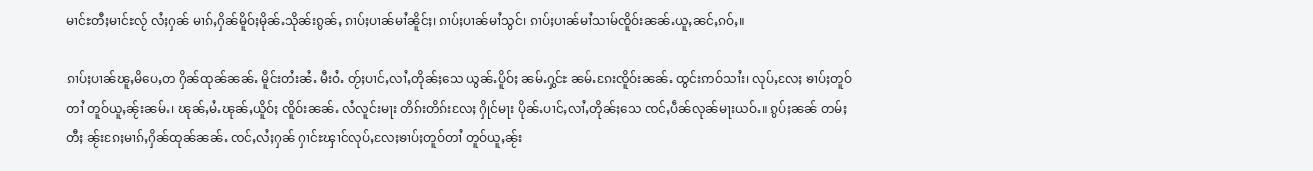မၢင်ႊတီႈမၢင်ႊလႂ် လႆႈႁၼ် မၢၵ်ႇႁိၼ်မိူဝ်ႈမိုၼ်ႉသိုၼ်းၵွၼ်ႇ ၵၢပ်ႈပၢၼ်မၢႆၼိူင်ႈ၊ ၵၢပ်ႈပၢၼ်မၢႆသွင်၊ ၵၢပ်ႈပၢၼ်မၢႆသၢမ်ၸိူဝ်းၼၼ်ႉယူႇၼင်ႇၵဝ်ႇ။

ၵၢပ်ႈပၢၼ်ၽူႇမိပေႇတ ႁိၼ်ထုၼ်ၼၼ်ႉ မိူင်းတႆးၼႆႉ မီးဝႆႉ တႂ်ႈပၢင်ႇလၢႆႇတိုၼ်ႈသေ ယွၼ်ႉပိူဝ်ႈ ၼမ်ႉႁွင်ႊ ၼမ်ႉၵႄးၸိူဝ်းၼၼ်ႉ ထွင်းဢဝ်သၢႆး၊ လုပ်ႇလႄႈ ၶၢပ်ႈတူဝ်တၢႆ တူဝ်ယူႇၼႂ်းၼမ်ႉ၊ ၽုၼ်ႇမႆႉၽုၼ်ႇယိူဝ်ႈ ၸိူဝ်းၼၼ်ႉ လႆလူင်းမႃး တိၵ်းတိၵ်းလႄႈ ႁိုင်မႃး ပိုၼ်ႉပၢင်ႇလၢႆႇတိုၼ်ႈသေ ၸင်ႇပဵၼ်လုၼ်မႃးယဝ်ႉ။ ၵွပ်ႈၼၼ် တမ်ႈတီႈ ၼႂ်းၵႄႈမၢၵ်ႇႁိၼ်ထုၼ်ၼၼ်ႉ ၸင်ႇလႆႈႁၼ် ႁၢင်ႊၾၢင်လုပ်ႇလႄႈၶၢပ်ႈတူဝ်တၢႆ တူဝ်ယူႇၼႂ်း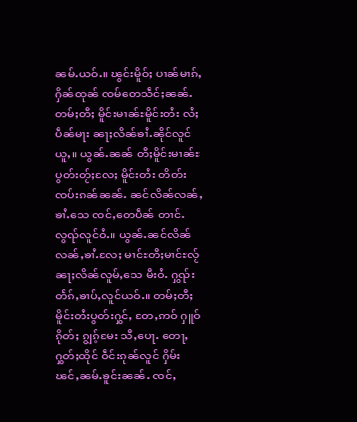ၼမ်ႉယဝ်ႉ။ ၽွင်းမိူဝ်ႈ ပၢၼ်မၢၵ်ႇႁိၼ်ထုၼ် ၸမ်တေသဵင်ႈၼၼ်ႉ တမ်ႈတီႈ မိူင်းမၢၼ်ႊမိူင်းတႆး လႆႈပဵၼ်မႃး ၼႃႈလိၼ်ၶၢႆႉၼိုင်လူင်ယူႇ။ ယွၼ်ႉၼၼ် တီႈမိူင်းမၢၼ်ႊပွတ်းတႂ်ႈလႄႈ မိူင်းတႆး တိတ်းၸပ်းၵၼ်ၼၼ်ႉ ၼင်လိၼ်လၼ်ႇၶၢႆႉသေ ၸင်ႇတေပဵၼ် တၢင်ႉလွၺ်လူင်ဝႆႉ။ ယွၼ်ႉၼင်လိၼ်လၼ်ႇၶၢႆႉလႄႈ မၢင်ႊတီႈမၢင်ႊလႂ် ၼႃႈလိၼ်လူမ်ႇသေ မီးဝႆႉ ႁွၺ်းတႅၵ်ႇၶၢပ်ႇလူင်ယဝ်ႉ။ တမ်ႈတီႈ မိူင်းတႆးပွတ်းႁွင်ႇ တႄႇဢဝ် ႁူဝ်ၵိုတ်ႈ ၵျွၵ့်မႄး သီႇပေႃႉ တေႃႇႁွတ်ႈထိုင် ဝဵင်းၵုၼ်လူင် ႁိမ်းၽင်ႇၼမ်ႉၶူင်းၼၼ်ႉ ၸင်ႇ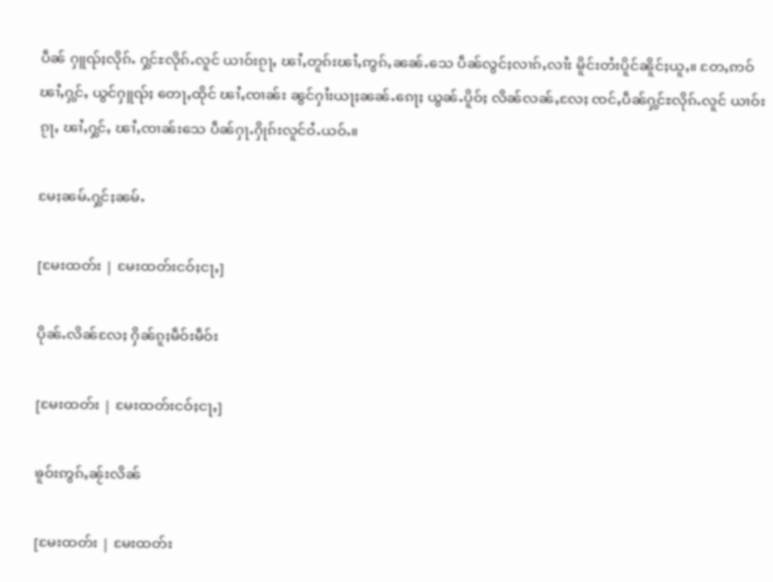ပဵၼ် ႁူၺ်ႈလိုၵ်ႉ ႁွင်ႊလိုၵ်ႉလူင် ယၢဝ်းၵႂႃႇ ၽၢႆႇတူၵ်းၽၢႆႇဢွၵ်ႇၼၼ်ႉသေ ပဵၼ်လွင်ႈလၢၵ်ႇလၢႆး မိူင်းတႆးပိူင်ၼိူင်ႈယူႇ။ တႄႇဢဝ် ၽၢႆႇႁွင်ႇ ယွင်ႁူၺ်ႈ တေႃႇထိုင် ၽၢႆႇၸၢၼ်း ၼွင်ႁၢႆးယႃႈၼၼ်ႉၵေႃႈ ယွၼ်ႉပိူဝ်ႈ လိၼ်လၼ်ႇလႄႈ ၸင်ႇပဵၼ်ႁွင်ႊလိုၵ်ႉလူင် ယၢဝ်းၵႂႃႇ ၽၢႆႇႁွင်ႇ ၽၢႆႇၸၢၼ်းသေ ပဵၼ်ႁႃႉႁိုၵ်းလူင်ဝႆႉယဝ်ႉ။

မႄႈၼမ်ႉႁွင်ႈၼမ်ႉ

[မႄးထတ်း | မႄးထတ်းငဝ်ႈငႃႇ]

ပိုၼ်ႉလိၼ်လႄႈ ႁိၼ်ၵူႈမဵဝ်းမဵဝ်း

[မႄးထတ်း | မႄးထတ်းငဝ်ႈငႃႇ]

ၶူဝ်းဢွၵ်ႇၼႂ်းလိၼ်

[မႄးထတ်း | မႄးထတ်း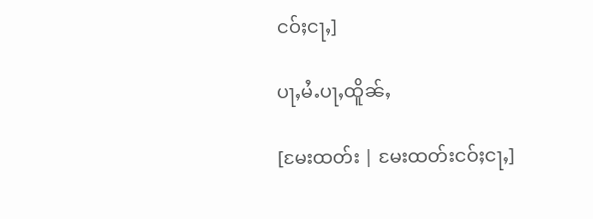ငဝ်ႈငႃႇ]

ပႃႇမႆႉပႃႇထိူၼ်ႇ

[မႄးထတ်း | မႄးထတ်းငဝ်ႈငႃႇ]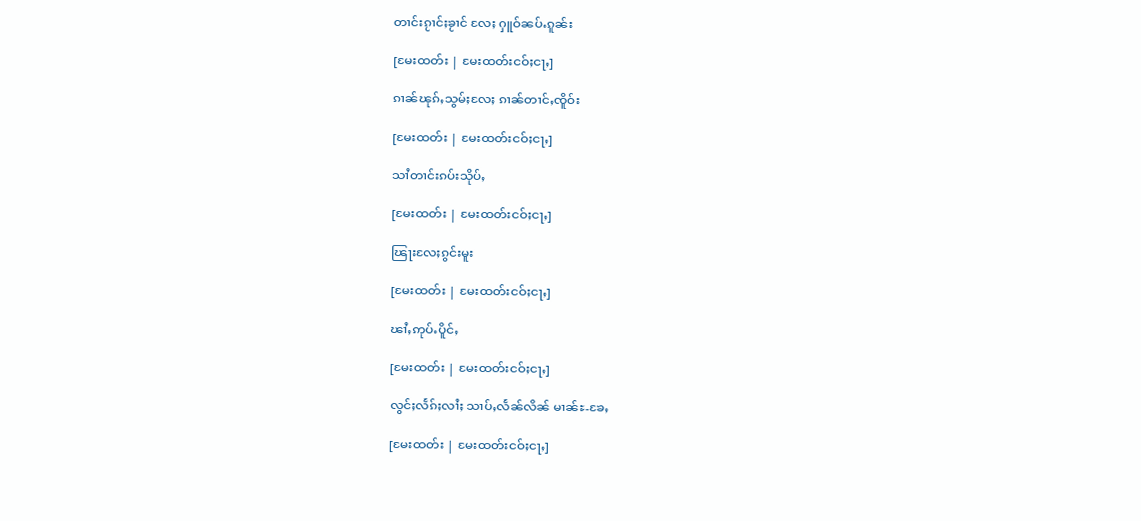တၢင်းၵႂၢင်ႈၶႂၢင် လႄႈ ႁူဝ်ၼပ်ႉၵူၼ်း

[မႄးထတ်း | မႄးထတ်းငဝ်ႈငႃႇ]

ၵၢၼ်ၽုၵ်ႇသွမ်ႈလႄႈ ၵၢၼ်တၢင်ႇၸိူဝ်း

[မႄးထတ်း | မႄးထတ်းငဝ်ႈငႃႇ]

သၢႆတၢင်းၵပ်းသိုပ်ႇ

[မႄးထတ်း | မႄးထတ်းငဝ်ႈငႃႇ]

ၽြႃးလႄႈၵွင်းမူး

[မႄးထတ်း | မႄးထတ်းငဝ်ႈငႃႇ]

ၽၢႆႇဢုပ်ႉပိူင်ႇ

[မႄးထတ်း | မႄးထတ်းငဝ်ႈငႃႇ]

လွင်ႈလႅၵ်ႈလၢႆႈ သၢပ်ႇလႅၼ်လိၼ် မၢၼ်ႊ-ၶႄႇ

[မႄးထတ်း | မႄးထတ်းငဝ်ႈငႃႇ]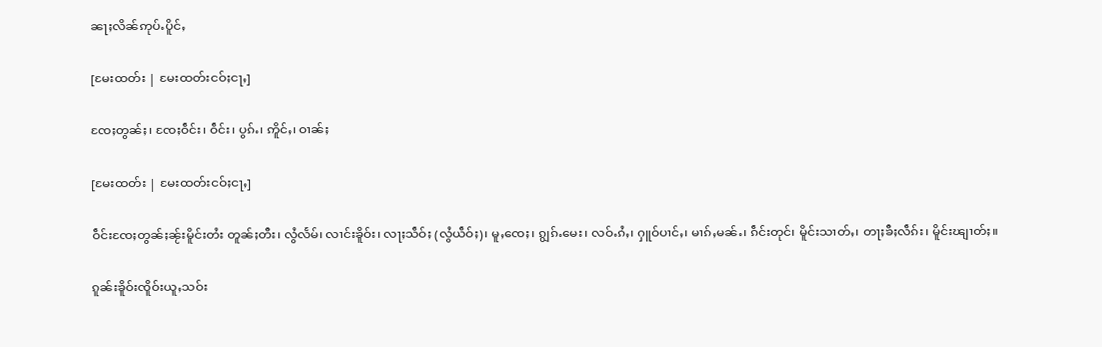ၼႃႈလိၼ်ဢုပ်ႉပိူင်ႇ

[မႄးထတ်း | မႄးထတ်းငဝ်ႈငႃႇ]

ၸႄႈတွၼ်ႈ၊ ၸႄႈဝဵင်း၊ ဝဵင်း၊ ပွၵ်ႉ၊ ဢိူင်ႇ၊ ဝၢၼ်ႈ

[မႄးထတ်း | မႄးထတ်းငဝ်ႈငႃႇ]

ဝဵင်းၸႄႈတွၼ်ႈၼႂ်းမိူင်းတႆး တူၼ်ႈတီး၊ လွႆလႅမ်၊ လၢင်းၶိူဝ်း၊ လႃႈသဵဝ်ႈ (လွႆယဵဝ်ႈ)၊ မူႇၸေႈ၊ ၵျွၵ်ႉမေး၊ လဝ်ႉၵႆႇ၊ ႁူဝ်ပၢင်ႇ၊ မၢၵ်ႇမၼ်ႉ၊ ၵဵင်းတုင်၊ မိူင်းသၢတ်ႇ၊ တႃႈၶီႈလဵၵ်း၊ မိူင်းၽျၢတ်ႈ။

ၵူၼ်းၶိူဝ်းၸိူဝ်းယူႇသဝ်း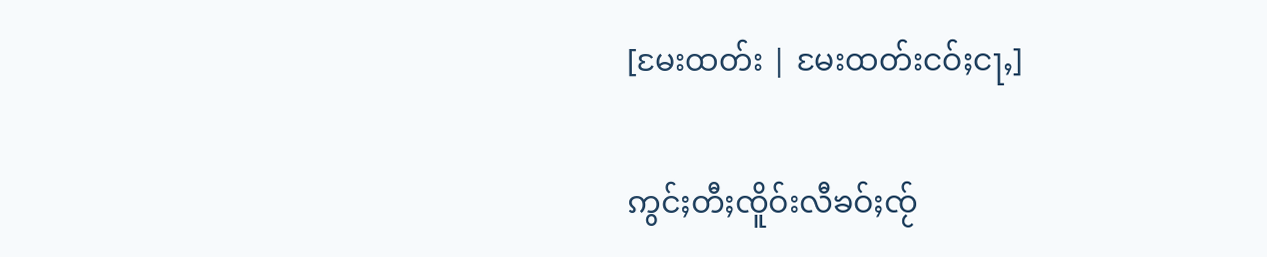[မႄးထတ်း | မႄးထတ်းငဝ်ႈငႃႇ]

ဢွင်ႈတီႈၸိူဝ်းလီၶဝ်ႈၸႂ်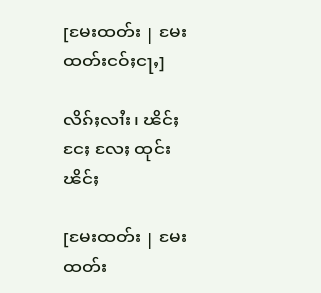[မႄးထတ်း | မႄးထတ်းငဝ်ႈငႃႇ]

လိၵ်ႈလၢႆး၊ ၽိင်ႈငႄႈ လႄႈ ထုင်းၽိင်ႈ

[မႄးထတ်း | မႄးထတ်း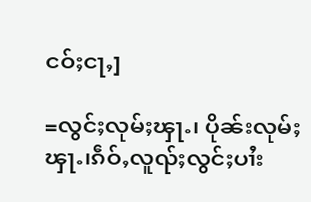ငဝ်ႈငႃႇ]

=လွင်ႈလုမ်ႈၾႃႉ၊ ပိုၼ်းလုမ်ႈၾႃႉ၊ၵဵဝ်ႇလူၺ်ႈလွင်ႈပၢႆး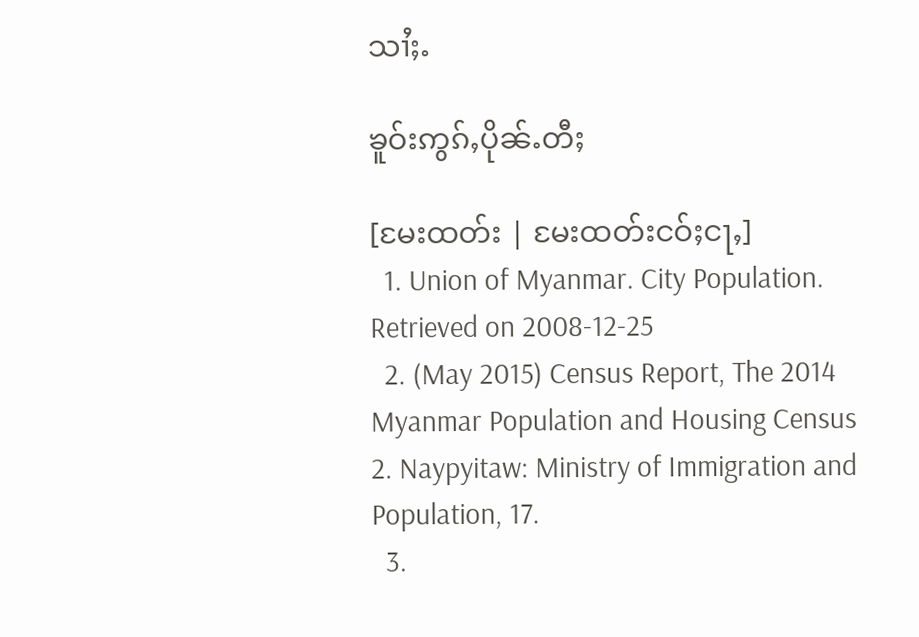သၢႆႈႉ

ၶူဝ်းဢွၵ်ႇပိုၼ်ႉတီႈ

[မႄးထတ်း | မႄးထတ်းငဝ်ႈငႃႇ]
  1. Union of Myanmar. City Population. Retrieved on 2008-12-25
  2. (May 2015) Census Report, The 2014 Myanmar Population and Housing Census 2. Naypyitaw: Ministry of Immigration and Population, 17.
  3.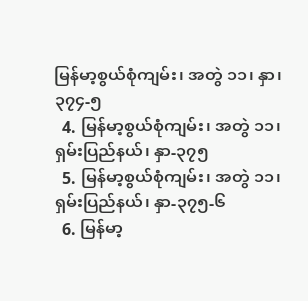မြန်မာ့စွယ်စုံကျမ်း၊ အတွဲ ၁၁၊ နှာ၊ ၃၇၄-၅
  4. မြန်မာ့စွယ်စုံကျမ်း၊ အတွဲ ၁၁၊ ရှမ်းပြည်နယ်၊ နှာ-၃၇၅
  5. မြန်မာ့စွယ်စုံကျမ်း၊ အတွဲ ၁၁၊ ရှမ်းပြည်နယ်၊ နှာ-၃၇၅-၆
  6. မြန်မာ့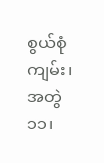စွယ်စုံကျမ်း၊ အတွဲ ၁၁၊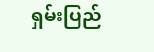ရှမ်းပြည်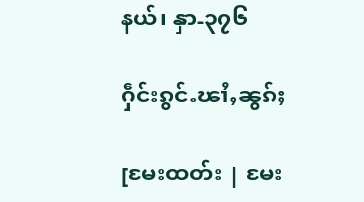နယ်၊ နှာ-၃၇၆

ႁဵင်းၵွင်ႉၽၢႆႇၼွၵ်ႈ

[မႄးထတ်း | မႄး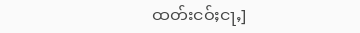ထတ်းငဝ်ႈငႃႇ]